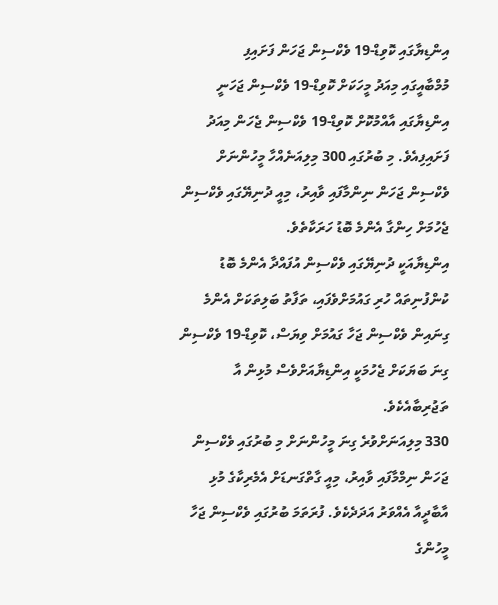އިންޑިޔާގައި ކޮވިޑް-19 ވެކްސިން ޖަހަން ފަށައިފި
މުމްބާއީގައި މިއަދު މީހަކަށް ކޮވިޑް-19 ވެކްސިން ޖަހަނީ
އިންޑިޔާގައި އާއްމުކޮށް ކޮވިޑް-19 ވެކްސިން ޖެހަން މިއަދު ފަށައިފިއެވެ. މި ބުރުގައި 300 މިލިއަނެއްހާ މީހުންނަށް ވެކްސިން ޖަހަން ނިންމާފައި ވާއިރު، މިއީ ދުނިޔޭގައި ވެކްސިން ޖެހުމަށް ހިންގާ އެންމެ ބޮޑު ހަރަކާތެވެ.
އިންޑިޔާއަކީ ދުނިޔޭގައި ވެކްސިން އުފައްދާ އެންމެ ބޮޑު ކުންފުނިތައް ހުރި ގައުމަށްވެފައި، ތަފާތު ބަލިތަކަށް އެންމެ ގިނައިން ވެކްސިން ޖަހާ ގައުމަށް ވިޔަސް، ކޮވިޑް-19 ވެކްސިން ގިނަ ބަޔަކަށް ޖެހުމަކީ އިންޑިޔާއަށްވެސް މުޅިން އާ ތަޖުރިބާއެކެވެ.
330 މިލިއަނަށްވުރެ ގިނަ މީހުންނަށް މި ބުރުގައި ވެކްސިން ޖަހަން ނިމްމާފައި ވާއިރު، މިއީ ގާތްގަނޑަށް އެމެރިކާގެ މުޅި އާބާދީއާ އެއްވަރު އަދަދެކެވެ. ފުރަތަމަ ބުރުގައި ވެކްސިން ޖަހާ މީހުންގެ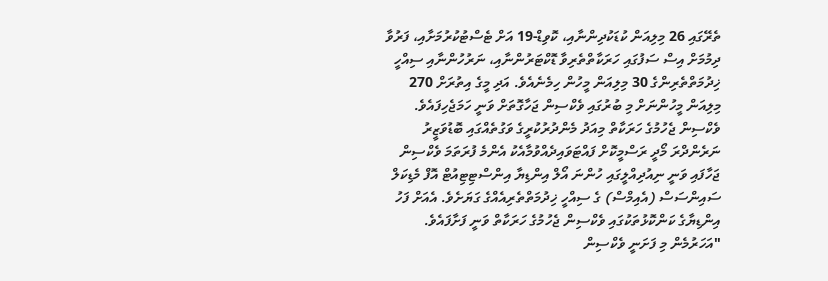ތެރޭގައި 26 މިލިއަން ކުޑަކުދިންނާއި، ކޮވިޑް-19 އަށް ޓެސްޓުކުރުމަށާއި، ފަރުވާ ދިމުމަށް އިސް ސަފުގައި ހަރަކާތްތެރިވާ ޑޮކްޓަރުންނާއި، ނަރުހުންނާއި ސިއްހީ ޚިދުމަތްތެރިންގެ 30 މިލިއަން މީހުން ހިމެނެއެވެ. އަދި މީގެ އިތުރަށް 270 މިލިއަން މީހުންނަށް މި ބުރުގައި ވެކްސިން ޖަހާގޮތަށް ވަނީ ހަމަޖެހިފައެވެ.
ވެކްސިން ޖެހުމުގެ ހަރަކާތް މިއަދު މެންދުރުކުރީގެ ވަގުތެއްގައި ބޮޑުވަޒީރު ނަރެންދްރަ މޯދީ ރަސްމީކޮށް ފައްޓަވައިދެއްވުމާއެކު އެންމެ ފުރަތަމަ ވެކްސިން ޖަހާފައި ވަނީ ނިއުދިއްލީގައި ހުންނަ އޯލް އިންޑިޔާ އިންސްޓިޓިއުޓް އޮފް މެޑިކަލް ސައިންސަސް (އެއިމްސް) ގެ ސިއްހީ ޚިދުމަތްތެރިއެއްގެ ގަޔަށެވެ. އެއަށް ފަހު އިންޑިޔާގެ ކަންކޮޅުތަކުގައި ވެކްސިން ޖެހުމުގެ ހަރަކާތް ވަނީ ފަށާފައެވެ.
"އަހަރުމެން މި ފަށަނީ ވެކްސިން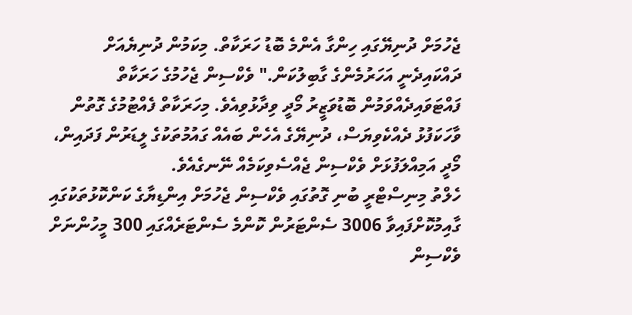ޖެހުމަށް ދުނިޔޭގައި ހިންގާ އެންމެ ބޮޑު ހަރަކާތް. މިކަމުން ދުނިޔެއަށް ދައްކައިދެނީ އަހަރުމެންގެ ގާބިލުކަން." ވެކްސިން ޖެހުމުގެ ހަރަކާތް ފައްޓަވައިދެއްވަމުން ބޮޑުވަޒީރު މޯދީ ވިދާޅުވިއެވެ. މިހަރަކާތް ފެއްޓުމުގެ ގޮތުން ވާހަކަފުޅު ދެއްކެވިޔަސް، ދުނިޔޭގެ އެހެން ބައެއް ގައުމުތަކުގެ ލީޑަރުން ފަދައިން، މޯދީ އަމިއްލަފުޅަށް ވެކްސިން ޖެއްސެވިކަމެއް ނޭނގެއެވެ.
ހެލްތު މިނިސްޓްރީ ބުނި ގޮތުގައި ވެކްސިން ޖެހުމަށް އިންޑިޔާގެ ކަންކޮޅުތަކުގައި ގާއިމުކޮށްފައިވާ 3006 ސެންޓަރުން ކޮންމެ ސެންޓަރެއްގައި 300 މީހުންނަށް ވެކްސިން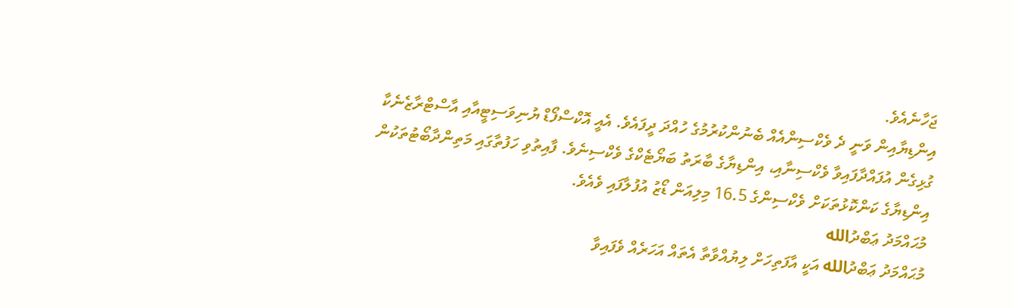ޖަހާނެއެވެ.
އިންޑިޔާއިން ވަނީ ދެ ވެކްސިންއެއް ބެނުންކުރުމުގެ ހުއްދަ ދީފައެވެ. އެއީ އޮކްސްފޯޑް ޔުނިވަސިޓީއާއި އާސްޓްރާޒެނެކާ ގުޅިގެން އުފައްދާފައިވާ ވެކްސިނާއި، އިންޑިޔާގެ ބާރަތު ބަޔޯޓެކްގެ ވެކްސިނެވެ. ފާއިތުވި ހަފުތާގައި މަތިންދާބޯޓުތަކުން އިންޑިޔާގެ ކަންކޮޅުތަކަށް ވެކްސިންގެ 16.5 މިލިއަން ޑޯޒު އުފުލާފައި ވެއެވެ.
މުޙައްމަދު ޢަބްދުالله
މުޙައްމަދު ޢަބްދުالله އަކީ އާފަތިހަށް ލިޔުއްވާތާ އެތައް އަހަރެއް ވެފައިވާ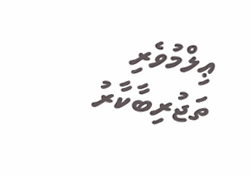ޢިލްމުވެރި ތަޖުރިބާކާރު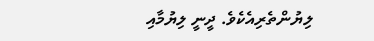ލިޔުންތެރިއެކެވެ. ދީނީ ލިޔުމާއި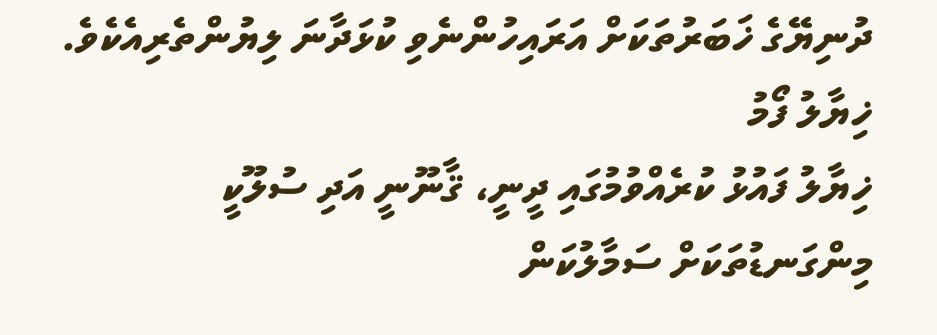ދުނިޔޭގެ ޚަބަރުތަކަށް އަރައިހުންނެވި ކުޅަދާނަ ލިޔުންތެރިއެކެވެ.
ޚިޔާލު ފޯމު
ޚިޔާލު ފައުޅު ކުރެއްވުމުގައި ދީނީ، ޤާނޫނީ އަދި ސުލޫކީ މިންގަނޑުތަކަށް ސަމާލުކަން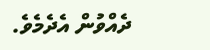ދެއްވުން އެދެމެވެ.